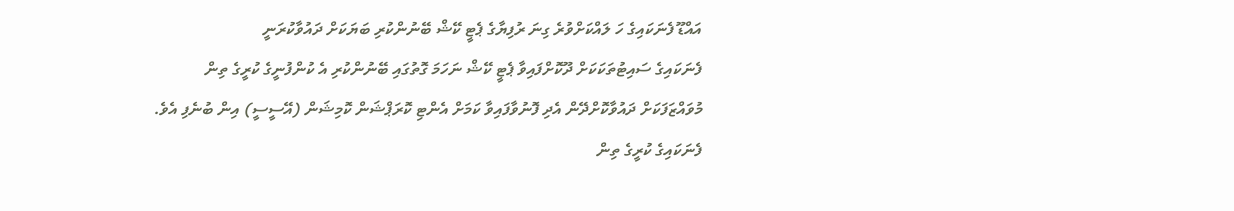އައްޑޫ ފެނަކައިގެ ހަ ލައްކަށްވުރެ ގިނަ ރުފިޔާގެ ޕެޓީ ކޭޝް ބޭނުންކުރި ބަޔަކަށް ދައުވާކުރަނީ
ފެނަކައިގެ ސައިޓުތަކަކަށް ދޫކޮށްފައިވާ ޕެޓީ ކޭޝް ނަހަމަ ގޮތުގައި ބޭނުންކުރި އެ ކުންފުނީގެ ކުރީގެ ތިން މުވައްޒަފަކަށް ދައުވާކޮށްދޭން އެދި ފޮނުވާފައިވާ ކަމަށް އެންޓި ކޮރަޕްޝަން ކޮމިޝަން (އޭސީސީ) އިން ބުނެފި އެވެ.
ފެނަކައިގެ ކުރީގެ ތިން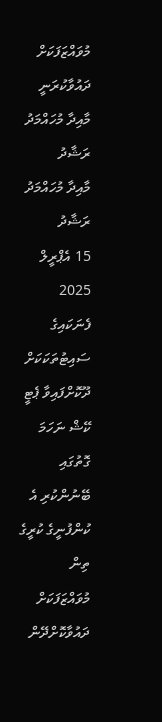މުވައްޒަފަކަށް ދައުވާކުރަނީ
މާއިދާ މުހައްމަދު ރަޝާދު
މާއިދާ މުހައްމަދު ރަޝާދު
15 އެޕްރީލް 2025
ފެނަކައިގެ ސައިޓުތަކަކަށް ދޫކޮށްފައިވާ ޕެޓީ ކޭޝް ނަހަމަ ގޮތުގައި ބޭނުންކުރި އެ ކުންފުނީގެ ކުރީގެ ތިން މުވައްޒަފަކަށް ދައުވާކޮށްދޭން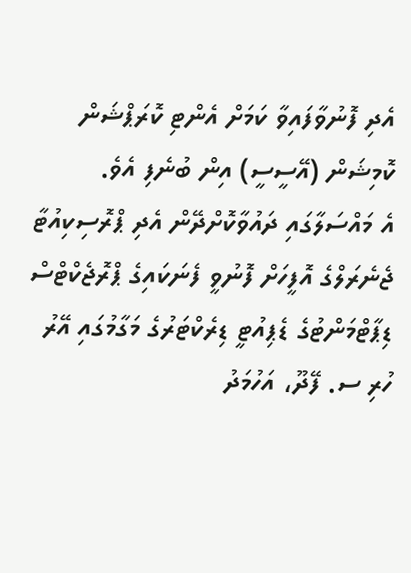އެދި ފޮނުވާފައިވާ ކަމަށް އެންޓި ކޮރަޕްޝަން ކޮމިޝަން (އޭސީސީ) އިން ބުނެފި އެވެ.
އެ މައްސަލާގައި ދައުވާކޮށްދޭން އެދި ޕްރޮސިކިއުޓާ ޖެނެރަލްގެ އޮފީހަށް ފޮނުވީ ފެނަކައިގެ ޕްރޮޖެކްޓްސް ޑިޕާޓްމަންޓުގެ ޑެޕިއުޓީ ޑިރެކްޓަރުގެ މަގާމުގައި އޭރު ހުރި ސ. ފޭދޫ، އަހުމަދު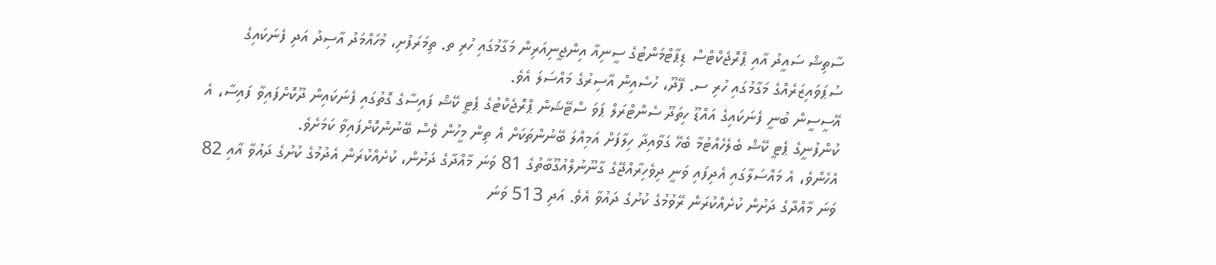ސާތިޝް ސައީދު އާއި ޕްރޮޖެކްޓްސް ޑިޕާޓްމަންޓުގެ ސީނިއާ އިންޖީނިއަރިން މަގާމުގައި ހުރި ތ. ތިމަރަފުށި، މުހައްމަދު އާސިދު އަދި ފެނަކައިގެ ސުޕަވައިޒަރެއްގެ މަގާމުގައި ހުރި ސ. ފޭދޫ، ހުސެއިން އާސިރުގެ މައްސަލަ އެވެ.
އޭސީސީން ބުނީ ފެނަކައިގެ އައްޑޫ ހިތަދޫ ސެންޓްރަލް ޕަވަ ސްޓޭޝަން ޕްރޮޖެކްޓުގެ ޕެޓީ ކޭޝް ފައިސާގެ ގޮތުގައި ފެނަކައިން ދޫކޮށްފައިވާ ފައިސާ، އެ ކުންފުނީގެ ޕެޓީ ކޭޝް ބެލެހެއްޓުމާ ބެހޭ ގަވާއިދާ ހިލާފަށް އަމިއްލަ ބޭނުންތަކަށް އެ ތިން މީހުން ވެސް ބޭނުންކޮށްފައިވާ ކަމަށެވެ.
އެހެންވެ، އެ މައްސަލާގައި އެދިފައި ވަނީ ދިވެހިރާއްޖޭގެ ގާނޫނުލްއުގޫބާތުގެ 81 ވަނަ މާއްދާގެ ދަށުން، ކުށެއްކުރަން އެދުމުގެ ކުށުގެ ދައުވާ އާއި 82 ވަނަ މާއްދާގެ ދަށުން ކުށެއްކުރަން ރޭވުމުގެ ކުށުގެ ދައުވާ އެވެ. އަދި 513 ވަނަ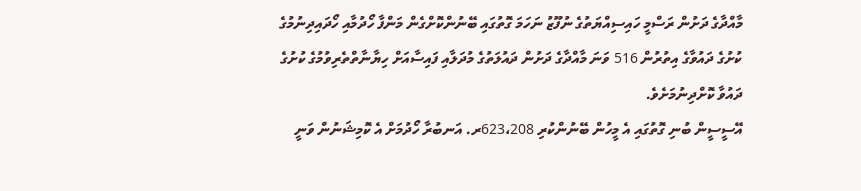މާއްދާގެ ދަށުން ރަސްމީ ހައިސިއްޔަތުގެ ނުފޫޒު ނަހަމަ ގޮތުގައި ބޭނުންކޮށްގެން މަންފާ ހޯދުމާއި ހޯދައިދިނުމުގެ ކުށުގެ ދައުވާގެ އިތުރުން 516 ވަނަ މާއްދާގެ ދަށުން ދައުލަތުގެ މުދަލާއި ފައިސާއަށް ހިޔާނާތްތެރިވުމުގެ ކުށުގެ ދައުވާ ކޮށްދިނުމަށެވެ.
އޭސީސީން ބުނި ގޮތުގައި އެ މީހުން ބޭނުންކުރި 623،208ރ. އަނބުރާ ހޯދުމަށް އެ ކޮމިޝަނުން ވަނީ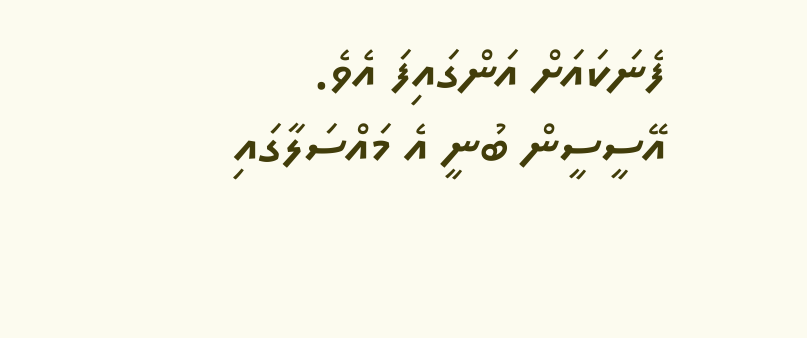ފެނަކައަށް އަންގައިފަ އެވެ.
އޭސީސީން ބުނީ އެ މައްސަލާގައި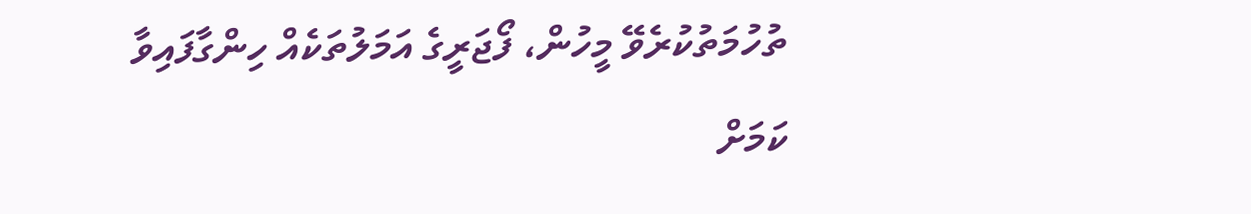ތުހުމަތުކުރެވޭ މީހުން، ފޯޖަރީގެ އަމަލުތަކެއް ހިންގާފައިވާ ކަމަށް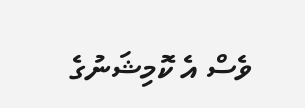ވެސް އެ ކޮމިޝަނުގެ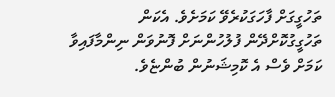ތަހުގީގަށް ފާހަގަކުރެވޭ ކަމަށެވެ. އެކަން ތަހުގީގުކޮށްދޭން ފުލުހުންނަށް ފޮނުވަން ނިންމާފައިވާ ކަމަށް ވެސް އެ ކޮމިޝަނުން ބުންޏެވެ.